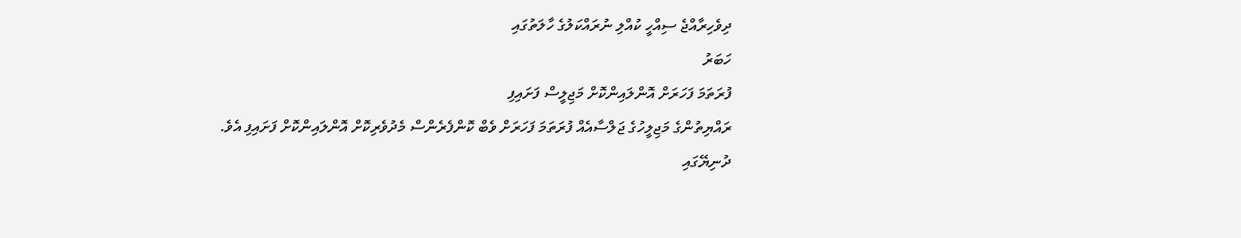ދިވެހިރާއްޖެ ސިއްހީ ކުއްލި ނުރައްކަލުގެ ހާލަތުގައި
ހަބަރު
ފުރަތަމަ ފަހަރަށް އޮންލައިންކޮށް މަޖިލީސް ފަށައިފި
ރައްޔިތުންގެ މަޖިލީހުގެ ޖަލްސާއެއް ފުރަތަމަ ފަހަރަށް ވެބް ކޮންފެރެންސް މެދުވެރިކޮށް އޮންލައިންކޮށް ފަށައިފި އެވެ.
ދުނިޔޭގައި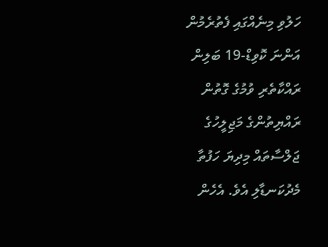ހަލުވި މިނެއްގައި ފެތުރެމުން އަންނަ ކޮވިޑް-19 ބަލިން ރައްކާތެރި ވުމުގެ ގޮތުން ރައްޔިތުންގެ މަޖިލީހުގެ ޖަލްސާތައް މިދިޔަ ހަފުތާ މެދުކަނޑާލި އެވެ. އެހެން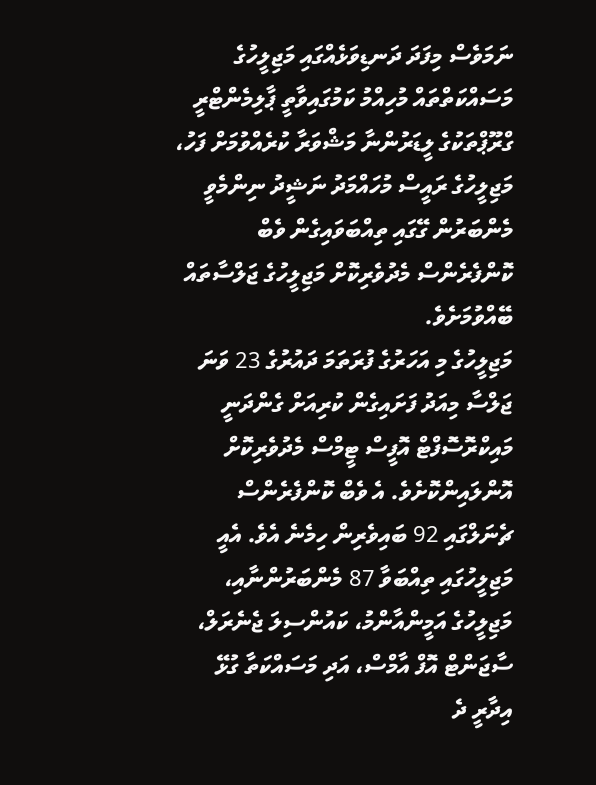ނަމަވެސް މިފަދަ ދަނޑިވަޅެއްގައި މަޖިލީހުގެ މަސައްކަތްތައް މުހިއްމު ކަމުގައިވާތީ ޕާލިމެންޓްރީ ގްރޫޕްތަކުގެ ލީޑަރުންނާ މަޝްވަރާ ކުރެއްވުމަށް ފަހު، މަޖިލީހުގެ ރައީސް މުހައްމަދު ނަޝީދު ނިންމެވީ މެންބަރުން ގޭގައި ތިއްބަވައިގެން ވެބް ކޮންފެރެންސް މެދުވެރިކޮށް މަޖިލީހުގެ ޖަލްސާތައް ބޭއްވުމަށެވެ.
މަޖިލީހުގެ މި އަހަރުގެ ފުރަތަމަ ދައުރުގެ 23 ވަނަ ޖަލްސާ މިއަދު ފަށައިގެން ކުރިއަށް ގެންދަނީ މައިކްރޮސޮފްޓް އޮފީސް ޓީމްސް މެދުވެރިކޮށް އޮންލައިންކޮށެވެ. އެ ވެބް ކޮންފެރެންސް ޗެނަލްގައި 92 ބައިވެރިން ހިމެނެ އެވެ. އެއީ މަޖިލީހުގައި ތިއްބަވާ 87 މެންބަރުންނާއި، މަޖިލީހުގެ އަމީންއާންމު، ކައުންސިލަ ޖެނެރަލް، ސާޖަންޓް އޮފް އާމްސް، އަދި މަސައްކަތާ ގުޅޭ އިދާރީ ދެ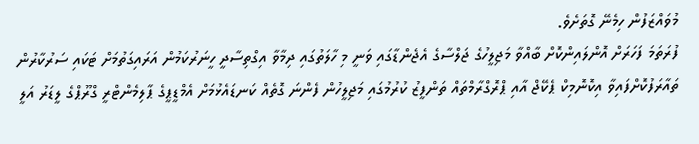މުވައްޒަފުން ހިމެނޭ ގޮތަށެވެ.
ފުރަތަމަ ފަހަރަށް އޮންލައިންކޮށް ބާއްވާ މަޖިލީހުގެ ޖަލްސާގެ އެޖެންޑާގައި ވަނީ މި ހާލަތުގައި ދިމާވާ އިގްތިސާދީ ހީނަރުކަމުން އަރައިގަތުމަށް ޓަކައި ސަރުކާރުން ތައާރަފުކޮށްފައިވާ އިކޮނޮމިކް ޕެކޭޖް އާއި ޕްރޮގްރާމްތައް ތަންފީޒު ކުރުމުގައި މަޖިލީހުން ފެންނަ ގޮތެއް ކަނޑައެޅުމަށް އެމްޑީޕީގެ ޕާލިމެންޓްރީ ގްރޫޕްގެ ލީޑަރު އަލީ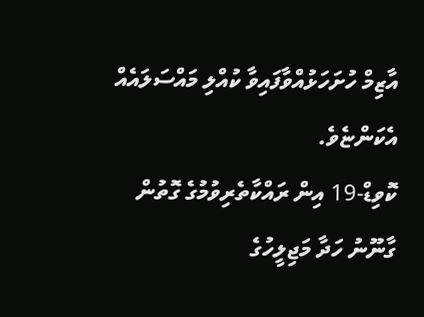އާޒިމް ހުށަހަޅުއްވާފައިވާ ކުއްލި މައްސަލައެއް އެކަންޏެވެ.
ކޮވިޑް-19 އިން ރައްކާތެރިވުމުގެ ގޮތުން ގާނޫނު ހަދާ މަޖިލީހުގެ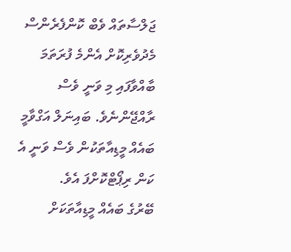ޖަލްސާތައް ވެބް ކޮންފެރެންސް މެދުވެރިކޮށް އެންމެ ފުރަތަމަ ބާއްވާފައި މި ވަނީ ވެސް ރާއްޖޭންނެވެ. ބައިނަލް އަގްވާމީ ބައެއް މީޑިއާތަކުން ވެސް ވަނީ އެ ކަން ރިޕޯޓްކޮށްފަ އެވެ.
ބޭރުގެ ބައެއް މީޑިއާތަކަށް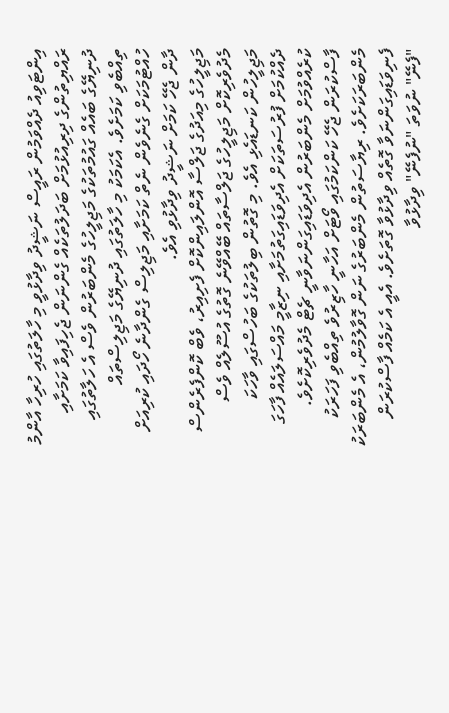އިންޓަވިއު ދެއްވަމުން ރައީސް ނަޝީދު ވިދާޅުވީ މި ހާލަތުގައި ހުރިހާ އާންމު ރައްޔިތުންގެ ދިރިއުޅުމަށް ބަދަލުތަކެއް ގެންނަން ޖެހިފައިވާ ކަމަށާއި ދުނިޔޭގެ ބައެއް ގައުމުތަކުގެ މަޖިލީހުގެ މެންބަރުން ވެސް އެ ހަލާތުގައި ތިއްބެވި ކަމަށެވެ. އެކަމަކު މި ހާލަތުގައި ދުނިޔޭގެ މަޖިލިސްތައް ހުއްޓުމަކަށް ގެނެވެން ނެތް ކަމަށާއި މަޖިލިސް ގެންދާނެ ހޯދައި ކުރިއަށް ދާން ޖެހޭ ކަމަށް ނަޝީދު ވިދާޅުވި އެވެ.
މަޖިލީހުގެ މިއަދުގެ ޖަލްސާ އޮންލައިންކޮށް ފެށިއިރު، ވެބް ކޮންފެރެންސް މެދުވެރިކޮށް މަޖިލީހުގެ ޖަލްސާތައް ބޭއްވޭނެ ގޮތުގެ އުސޫލެއް ވެސް މަޖިލީހުން ކަނޑައެޅި އެވެ. މި ގޮތުން ބިލުތަކުގެ ބަހުސްގައި ވާހަކަ ދެއްކުމަށް ފުރުސަތަކަށް އެދިވަޑައިގަތުމަށާއި ނިޒާމީ މައްސަލައެއް ފާހަގަ ކުރެއްވުމަށް މެންބަރުން އެދިވަޑައިގަންނަވާނީ ޗެޓް މެދުވެރިކޮށެވެ.
ފާސްކުރަން ޖެހޭ ކަންކަމުގައި ވޯޓަށް އަހާނީ ހާޒިރުވެ ތިއްބެވި ފަހަރަކު މެންބަރަކަށެވެ. ރިޔާސަތުން މެންބަރުގެ ނަން ގޮވާލުމުން، އެ މެންބަރަކު ފެނިވަޑައިގަންނަވާ ގޮތެއް ވިދާޅުވާ ގޮތަށެވެ. އެއީ އެ ކަމެއް ފާސްކުރަން "ފެނޭ" ނުވަތަ "ނުފެނޭ" ވިދާޅުވާ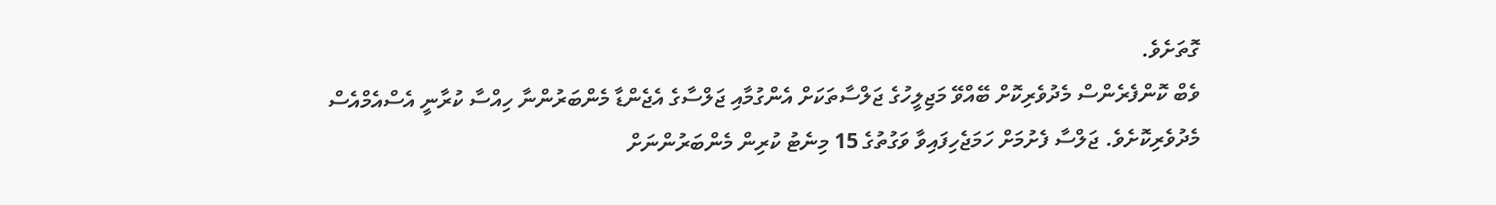ގޮތަށެވެ.
ވެބް ކޮންފެރެންސް މެދުވެރިކޮށް ބޭއްވޭ މަޖިލީހުގެ ޖަލްސާތަކަށް އެންގުމާއި ޖަލްސާގެ އެޖެންޑާ މެންބަރުންނާ ހިއްސާ ކުރާނީ އެސްއެމްއެސް މެދުވެރިކޮށެވެ. ޖަލްސާ ފެށުމަށް ހަމަޖެހިފައިވާ ވަގުތުގެ 15 މިނެޓު ކުރިން މެންބަރުންނަށް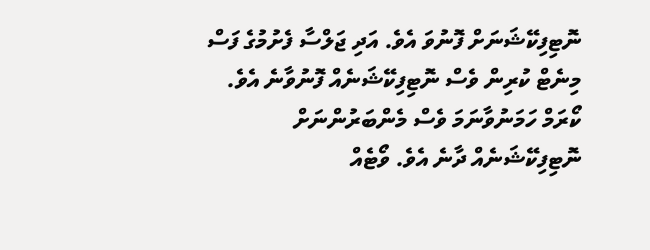ނޮޓިފިކޭޝަނަށް ފޮނުވަ އެވެ. އަދި ޖަލްސާ ފެށުމުގެ ފަސް މިނެޓް ކުރިން ވެސް ނޮޓިފިކޭޝަނެއް ފޮނުވާނެ އެވެ. ކޯރަމް ހަމަނުވާނަމަ ވެސް މެންބަރުންނަށް ނޮޓިފިކޭޝަނެއް ދާނެ އެވެ. ވޯޓެއް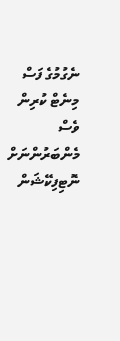ނެގުމުގެ ފަސް މިނެޓް ކުރިން ވެސް މެންބަރުންނަށް ނޮޓިފިކޭޝަން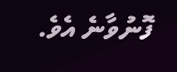ފޮނުވާނެ އެވެ.